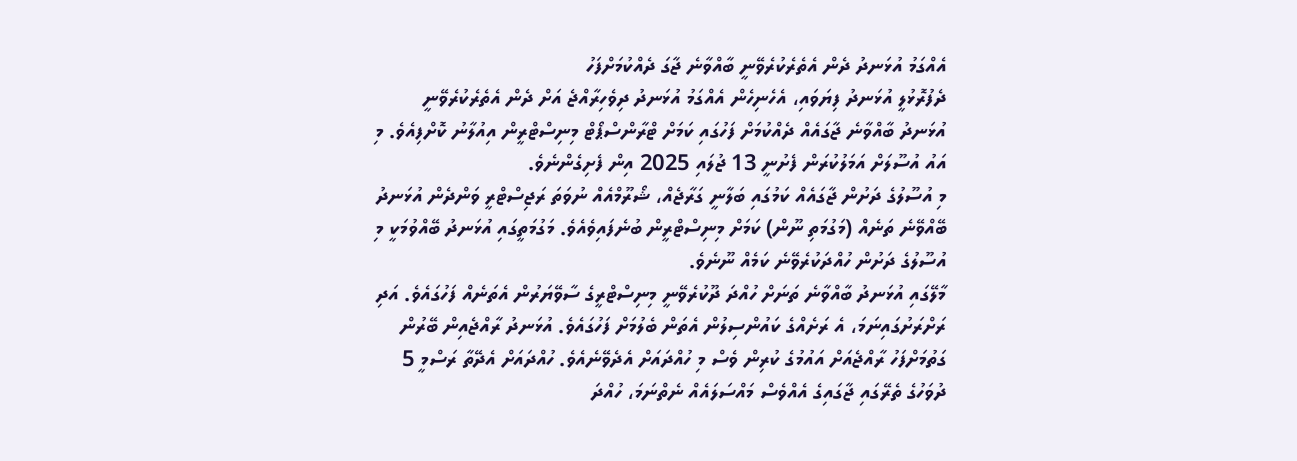އެއްގަމު އުޅަނދު ދެން އެތެރެކުރެވޭނީ ބާއްވާނެ ޖާގަ ދެއްކުމަށްފަހު
ދެފުރޮޅުލީ އުޅަނދު ފިޔަވައި، އެހެނިހެން އެއްގަމު އުޅަނދު ދިވެހިރާއްޖެ އަށް ދެން އެތެރެކުރެވޭނީ އުޅަނދު ބާއްވާނެ ޖާގައެއް ދެއްކުމަށް ފަހުގައި ކަމަށް ޓްރާންސްޕޯޓް މިނިސްޓްރީން އިއުލާނު ކޮށްފިއެވެ. މި އައު އުސޫލަށް އަމަލުކުރަން ފެށުނީ 13 ޖުލައި 2025 އިން ފެށިގެންނެވެ.
މި އުސޫލުގެ ދަށުން ޖާގައެއް ކަމުގައި ބަލާނީ ގަރާޖެއް، ޝޯރޫމްއެއް ނުވަތަ ރަޖިސްޓްރީ ވަންދެން އުޅަނދު ބޭއްވޭނެ ތަނެއް (މަގުމަތި ނޫން) ކަމަށް މިނިސްޓްރީން ބުނެފައިވެއެވެ. މަގުމަތީގައި އުޅަނދު ބޭއްވުމަކީ މި އުސޫލުގެ ދަށުން ހުއްދަކުރެވޭނެ ކަމެއް ނޫނެވެ.
މާލޭގައި އުޅަނދު ބާއްވާނެ ތަނަށް ހުއްދަ ދޫކުރެވޭނީ މިނިސްޓްރީގެ ސާވޭޔަރުން އެތަނެއް ފަހުގައެވެ. އަދި ރަށްރަށުގައިނަމަ، އެ ރަށެއްގެ ކައުންސިލުން އެތަން ބެލުމަށް ފަހުގައެވެ. އުޅަނދު ރާއްޖެއިން ބޭރުން ގަތުމަށްފަހު ރާއްޖެއަށް އައުމުގެ ކުރިން ވެސް މި ހުއްދައަށް އެދެވޭނެއެވެ. ހުއްދައަށް އެދޭތާ ރަސްމީ 5 ދުވަހުގެ ތެރޭގައި ޖާގައިގެ އެއްވެސް މައްސަލައެއް ނެތްނަމަ، ހުއްދަ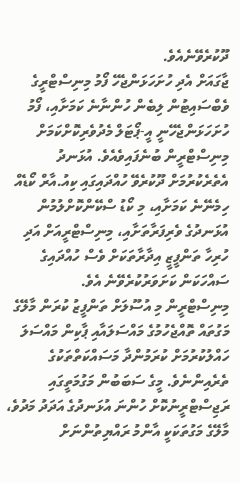ދޫކުރެވޭނެއެވެ.
ޖާގައަށް އެދި ހުށަހަޅަންޖެހޭ ފޯމު މިނިސްޓްރީގެ ވެބްސައިޓުން ލިބެން ހުންނާނެ ކަމަށާއި، ފޯމު ހުށަހަޅަންޖެހޭނީ އީ-ޕޯޓަލް މެދުވެރިކޮށްކަމަށް މިނިސްޓްރީން ބުނެފައިވެއެވެ. އުޅަނދު އެތެރެކުރުމަށް ދޫކުރެވޭ ހުއްދައިގައި ކިއު.އާރް ކޯޑެއް ހިމެނޭނެ ކަމަށާއި، މި ކޯޑު ސްކޭންކޮށްލުމުން އުޅަނދުގެ ވެރިފަރާތަށާއި، މިނިސްޓްރީއަށް އަދި ހުރިހާ ތަންފީޒީ އިދާރާތަކަށް ވެސް ހުއްދައިގެ ސައްހަކަން ކަށަވަރުކުރެވޭނެ އެވެ.
މިނިސްޓްރީން މި އުސޫލަށް ތަންފީޒު ކުރަން މާލޭގެ މަގުތައް ތޮއްޖެހުމުގެ މައްސަލައާއި ޕާކިން މައްސަލަ ހައްލުކުރުމަށް ކުރަމުންދާ މަސައްކަތްތަކުގެ ތެރެއިންނެވެ. މީގެ ސަބަބުން މަގުމަތީގައި ރަޖިސްޓްރީނުކޮށް ހުންނަ އުޅަނދުގެ އަދަދު މަދުވެ، މާލޭގެ މަގުތަކަކީ އާންމު ރައްޔިތުންނަށް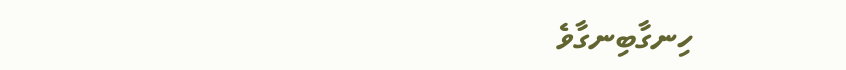ހިނގާބިނގާވެ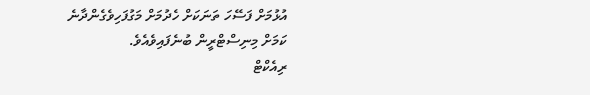އުޅުމަށް ފަސޭހަ ތަނަކަށް ހެދުމަށް މަގުފަހިވެގެންދާނެ ކަމަށް މިނިސްޓްރީން ބުނެފައިވެއެވެ.
ރިއެކްޓް